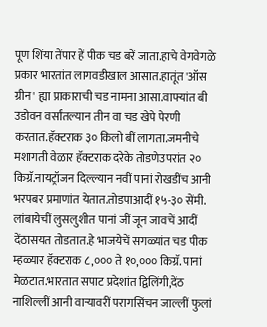पूण शिंया तेंपार हें पीक चड बरें जाता.हाचे वेगवेगळे प्रकार भारतांत लागवडीखाल आसात.हातूंत 'ऑस ग्रीन' ह्या प्राकाराची चड नामना आसा.वाफ्यांत बी उडोवन वर्सांतल्यान तीन वा चड खेपे पेरणी करतात.हॅक्टराक ३० किलो बीं लागता.जमनीचे मशागती वेळार हॅक्टराक दरेके तोडणेउपरांत २० किग्रॅ.नायट्रॉजन दिल्ल्यान नवीं पानां रोखडींच आनी भरपबर प्रमाणांत येतात.तोडपाआदीं १५-३० सेंमी. लांबायेचीं लुसलुशीत पानां जीं जून जावचें आदीं देंठासयत तोडतात.हे भाजयेचें सगळ्यांत चड पीक म्हळ्यार हॅक्टराक ८,००० ते १०,००० किग्रॅ. पानां मेळटात.भारतात सपाट प्रदेशांत द्विलिंगी,देंठ नाशिल्लीं आनी वाऱ्यावरीं परागसिंचन जाल्लीं फुलां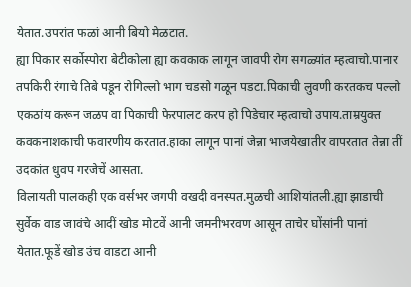येतात.उपरांत फळां आनी बियो मेळटात.
ह्या पिकार सर्कोस्पोरा बेटीकोला ह्या कवकाक लागून जावपी रोग सगळ्यांत म्हत्वाचो.पानार तपकिरी रंगाचे तिबे पडून रोगिल्लो भाग चडसो गळून पडटा.पिकाची लुवणी करतकच पल्लो एकठांय करून जळप वा पिकाची फेरपालट करप हो पिडेचार म्हत्वाचो उपाय.ताम्रयुक्त कवकनाशकाची फवारणीय करतात.हाका लागून पानां जेन्ना भाजयेखातीर वापरतात तेन्ना तीं उदकांत धुवप गरजेचें आसता.
विलायती पालकही एक वर्सभर जगपी वखदी वनस्पत.मुळची आशियांतली.ह्या झाडाची सुर्वेक वाड जावंचे आदीं खोड मोटवें आनी जमनीभरवण आसून ताचेर घोंसांनी पानां येतात.फूडें खोड उंच वाडटा आनी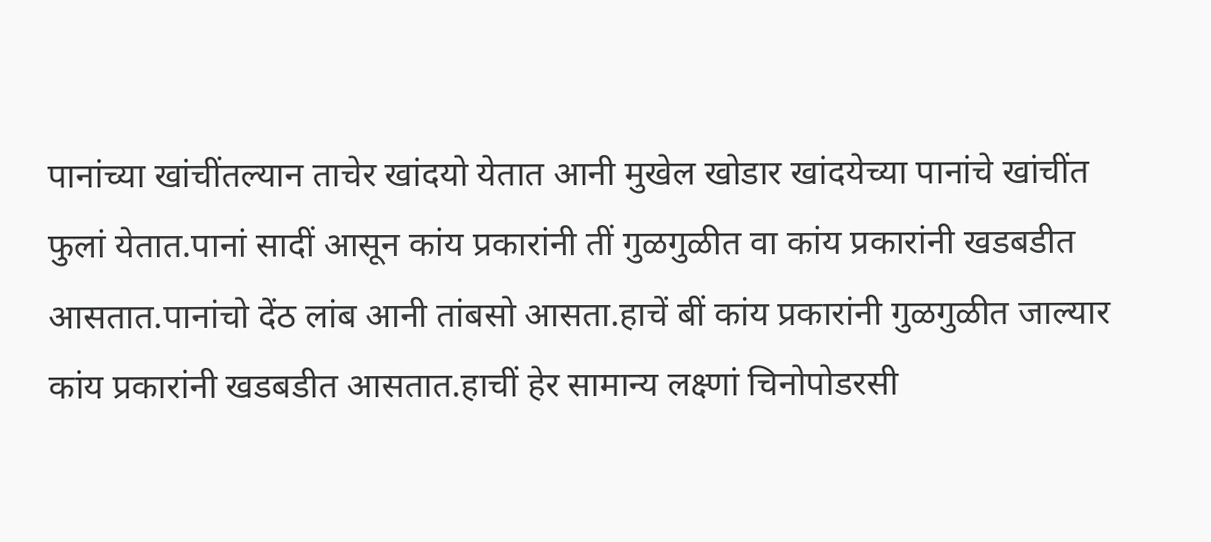पानांच्या खांचींतल्यान ताचेर खांदयो येतात आनी मुखेल खोडार खांदयेच्या पानांचे खांचींत फुलां येतात.पानां सादीं आसून कांय प्रकारांनी तीं गुळगुळीत वा कांय प्रकारांनी खडबडीत आसतात.पानांचो देंठ लांब आनी तांबसो आसता.हाचें बीं कांय प्रकारांनी गुळगुळीत जाल्यार कांय प्रकारांनी खडबडीत आसतात.हाचीं हेर सामान्य लक्ष्णां चिनोपोडरसी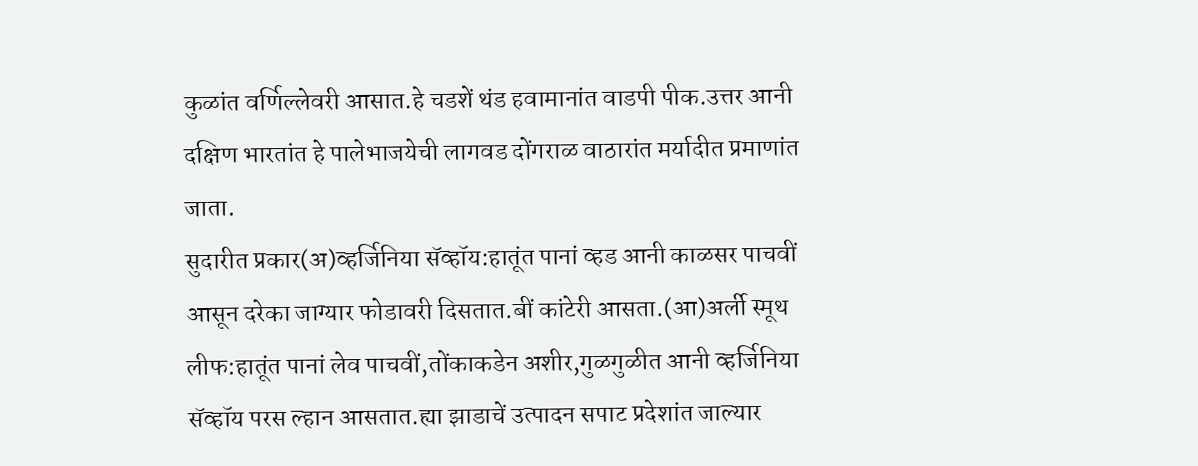कुळांत वर्णिल्लेवरी आसात.हे चडशें थंड हवामानांत वाडपी पीक.उत्तर आनी दक्षिण भारतांत हे पालेभाजयेची लागवड दोंगराळ वाठारांत मर्यादीत प्रमाणांत जाता.
सुदारीत प्रकार(अ)व्हर्जिनिया सॅव्हॉय:हातूंत पानां व्हड आनी काळसर पाचवीं आसून दरेका जाग्यार फोडावरी दिसतात.बीं कांटेरी आसता.(आ)अर्ली स्मूथ लीफ:हातूंत पानां लेव पाचवीं,तोंकाकडेन अशीर,गुळगुळीत आनी व्हर्जिनिया सॅव्हॉय परस ल्हान आसतात.ह्या झाडाचें उत्पादन सपाट प्रदेशांत जाल्यार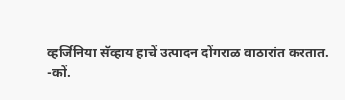व्हर्जिनिया सॅव्हाय हाचें उत्पादन दोंगराळ वाठारांत करतात.
-कों.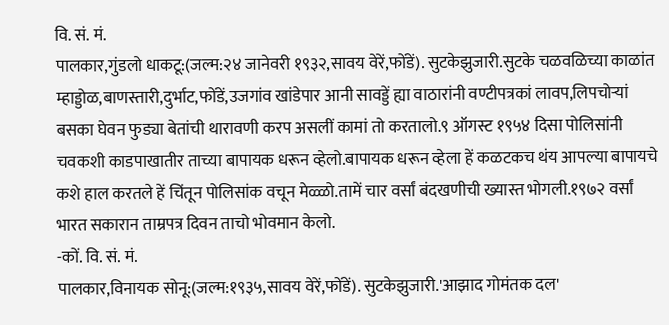वि. सं. मं.
पालकार,गुंडलो धाकटू:(जल्म:२४ जानेवरी १९३२,सावय वेरें,फोंडें). सुटकेझुजारी.सुटके चळवळिच्या काळांत म्हाड्डोळ,बाणस्तारी,दुर्भाट,फोंडें,उजगांव खांडेपार आनी सावड्डें ह्या वाठारांनी वण्टीपत्रकां लावप,लिपचोऱ्यां बसका घेवन फुड्या बेतांची थारावणी करप असलीं कामां तो करतालो.९ ऑगस्ट १९५४ दिसा पोलिसांनी चवकशी काडपाखातीर ताच्या बापायक धरून व्हेलो.बापायक धरून व्हेला हें कळटकच थंय आपल्या बापायचे कशे हाल करतले हें चिंतून पोलिसांक वचून मेळ्ळो.तामें चार वर्सां बंदखणीची ख्यास्त भोगली.१९७२ वर्सां भारत सकारान ताम्रपत्र दिवन ताचो भोवमान केलो.
-कों. वि. सं. मं.
पालकार,विनायक सोनू:(जल्म:१९३५,सावय वेरें,फोंडें). सुटकेझुजारी.'आझाद गोमंतक दल'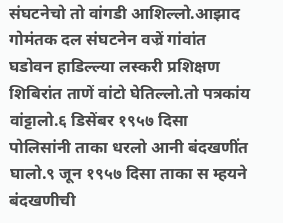संघटनेचो तो वांगडी आशिल्लो.आझाद गोमंतक दल संघटनेन वज्रें गांवांत घडोवन हाडिल्ल्या लस्करी प्रशिक्षण शिबिरांत ताणें वांटो घेतिल्लो.तो पत्रकांय वांट्टालो.६ डिसेंबर १९५७ दिसा पोलिसांनी ताका धरलो आनी बंदखणींत घालो.९ जून १९५७ दिसा ताका स म्हयने बंदखणीची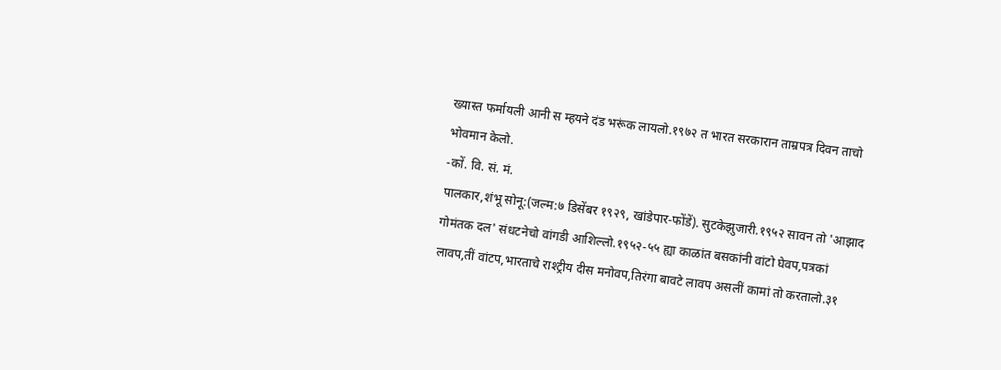ख्यास्त फर्मायली आनी स म्हयने दंड भरूंक लायलो.१९७२ त भारत सरकारान ताम्रपत्र दिवन ताचो भोवमान केलो.
-कों. वि. सं. मं.
पालकार,शंभू सोनू:(जल्म:७ डिसेंबर १९२९, खांडेपार-फोंडें). सुटकेझुजारी.१९५२ सावन तो 'आझाद गोमंतक दल' संधटनेचो वांगडी आशिल्लो.१९५२-५५ ह्या काळांत बसकांनी वांटो घेवप,पत्रकां लावप,तीं वांटप,भारताचे राश्ट्रीय दीस मनोवप,तिरंगा बावटे लावप असलीं कामां तो करतालो.३१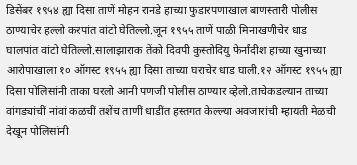डिसेंबर १९५४ ह्या दिसा ताणें मोहन रानडे हाच्या फुडारपणाखाल बाणस्तारी पोलीस ठाण्याचेर हल्लो करपांत वांटो घेतिल्लो.जून १९५५ ताणें पाळी मिनाखणीचेर धाड घालपांत वांटो घेतिल्लो.सालाझाराक तेंको दिवपी कुस्तोदियु फेर्नांदीश हाच्या खुनाच्या आरोपाखाला १० ऑगस्ट १९५५ ह्या दिसा ताच्या घराचेर धाड घाली.१२ ऑगस्ट १९५५ ह्या दिसा पोलिसांनी ताका घरलो आनी पणजी पोलीस ठाण्यार व्हेलो.ताचेकडल्यान ताच्या वांगड्यांचीं नांवां कळचीं तशेंच ताणीं धाडींत हस्तगत केल्ल्या अवजारांची म्हायती मेळची देखून पोलिसांनी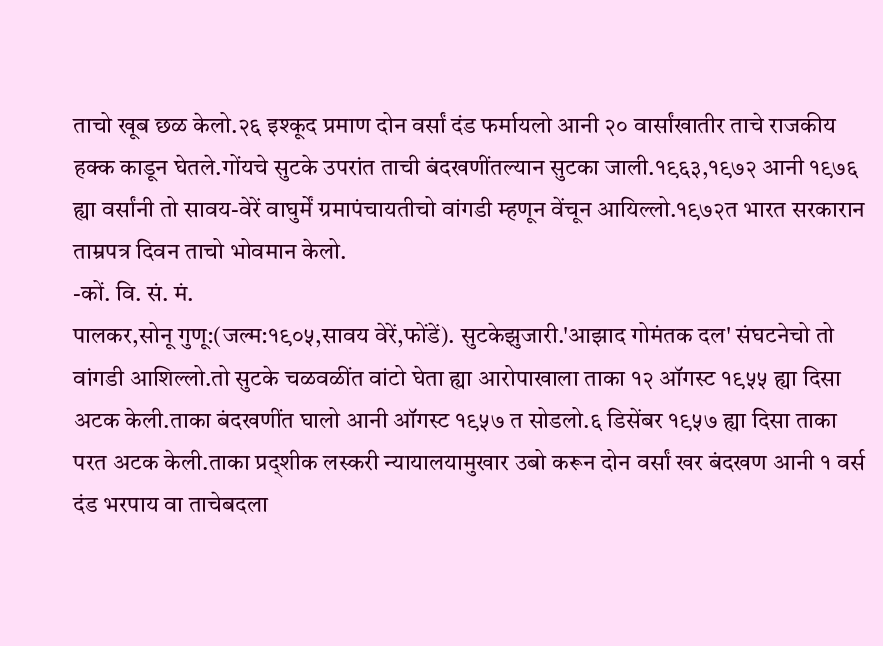ताचो खूब छळ केलो.२६ इश्कूद प्रमाण दोन वर्सां दंड फर्मायलो आनी २० वार्सांखातीर ताचे राजकीय हक्क काडून घेतले.गोंयचे सुटके उपरांत ताची बंदखणींतल्यान सुटका जाली.१९६३,१९७२ आनी १९७६ ह्या वर्सांनी तो सावय-वेरें वाघुर्में ग्रमापंचायतीचो वांगडी म्हणून वेंचून आयिल्लो.१९७२त भारत सरकारान ताम्रपत्र दिवन ताचो भोवमान केलो.
-कों. वि. सं. मं.
पालकर,सोनू गुणू:(जल्म:१९०५,सावय वेरें,फोंडें). सुटकेझुजारी.'आझाद गोमंतक दल' संघटनेचो तो वांगडी आशिल्लो.तो सुटके चळवळींत वांटो घेता ह्या आरोपाखाला ताका १२ ऑगस्ट १९५५ ह्या दिसा अटक केली.ताका बंदखणींत घालो आनी ऑगस्ट १९५७ त सोडलो.६ डिसेंबर १९५७ ह्या दिसा ताका परत अटक केली.ताका प्रद्शीक लस्करी न्यायालयामुखार उबो करून दोन वर्सां खर बंदखण आनी १ वर्स दंड भरपाय वा ताचेबदला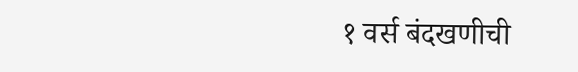१ वर्स बंदखणीची